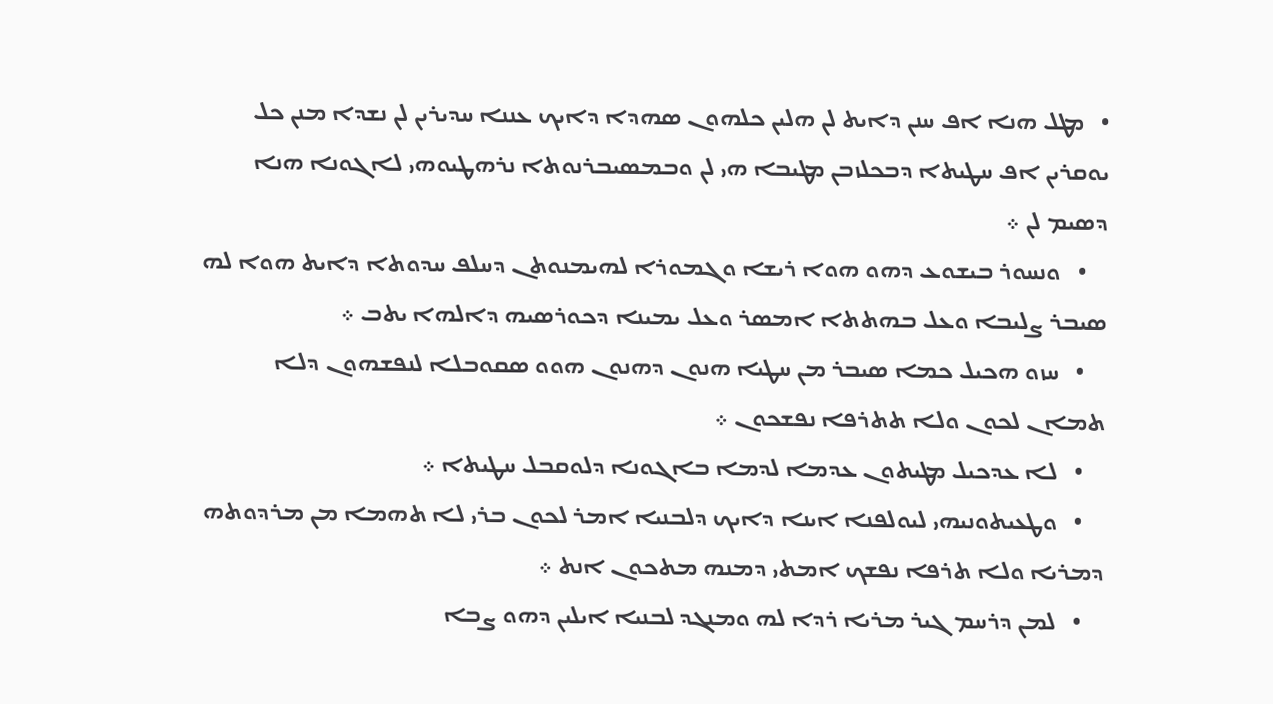•   ܡܛܠ ܗܢܐ ܐܦ ܚܢܢ ܕܐܝܬ ܠܢ ܗܠܝܢ ܟܠܗܘܢ ܤܗܕܐ ܕܐܝܟ ܥܢܢܐ ܚܕܝܪܝܢ ܠܢ ܢܫܕܐ ܡܢܢ ܟܠ ܝܘܩܪܝܢ ܐܦ ܚܛܝܬܐ ܕܒܟܠܙܒܢ ܡܛܝܒܐ ܗܝ ܠܢ ܘܒܡܤܝܒܪܢܘܬܐ ܢܪܗܛܝܘܗܝ ܠܐܓܘܢܐ ܗܢܐ ܕܤܝܡ ܠܢ ܀
    •   ܘܢܚܘܪ ܒܝܫܘܥ ܕܗܘ ܗܘܐ ܪܝܫܐ ܘܓܡܘܪܐ ܠܗܝܡܢܘܬܢ ܕܚܠܦ ܚܕܘܬܐ ܕܐܝܬ ܗܘܐ ܠܗ ܤܝܒܪ ܨܠܝܒܐ ܘܥܠ ܒܗܬܬܐ ܐܡܤܪ ܘܥܠ ܝܡܝܢܐ ܕܟܘܪܤܝܗ ܕܐܠܗܐ ܝܬܒ ܀
    •   ܚܙܘ ܗܟܝܠ ܟܡܐ ܤܝܒܪ ܡܢ ܚܛܝܐ ܗܢܘܢ ܕܗܢܘܢ ܗܘܘ ܤܩܘܒܠܐ ܠܢܦܫܗܘܢ ܕܠܐ ܬܡܐܢ ܠܟܘܢ ܘܠܐ ܬܬܪܦܐ ܢܦܫܟܘܢ ܀
    •   ܠܐ ܥܕܟܝܠ ܡܛܝܬܘܢ ܥܕܡܐ ܠܕܡܐ ܒܐܓܘܢܐ ܕܠܘܩܒܠ ܚܛܝܬܐ ܀
    •   ܘܛܥܝܬܘܢܝܗܝ ܠܝܘܠܦܢܐ ܐܝܢܐ ܕܐܝܟ ܕܠܒܢܝܐ ܐܡܪ ܠܟܘܢ ܒܪܝ ܠܐ ܬܗܡܐ ܡܢ ܡܪܕܘܬܗ ܕܡܪܝܐ ܘܠܐ ܬܪܦܐ ܢܦܫܟ ܐܡܬܝ ܕܡܢܗ ܡܬܟܘܢ ܐܢܬ ܀
    •   ܠܡܢ ܕܪܚܡ ܓܝܪ ܡܪܝܐ ܪܕܐ ܠܗ ܘܡܢܓܕ ܠܒܢܝܐ ܐܝܠܝܢ ܕܗܘ ܨܒܐ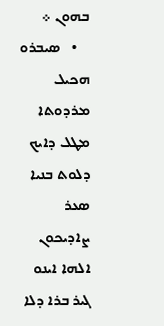ܒܗܘܢ ܀
    •   ܤܝܒܪܘ ܗܟܝܠ ܡܪܕܘܬܐ ܡܛܠ ܕܐܝܟ ܕܠܘܬ ܒܢܝܐ ܤܥܪ ܨܐܕܝܟܘܢ ܐܠܗܐ ܐܝܢܘ ܓܝܪ ܒܪܐ ܕܠܐ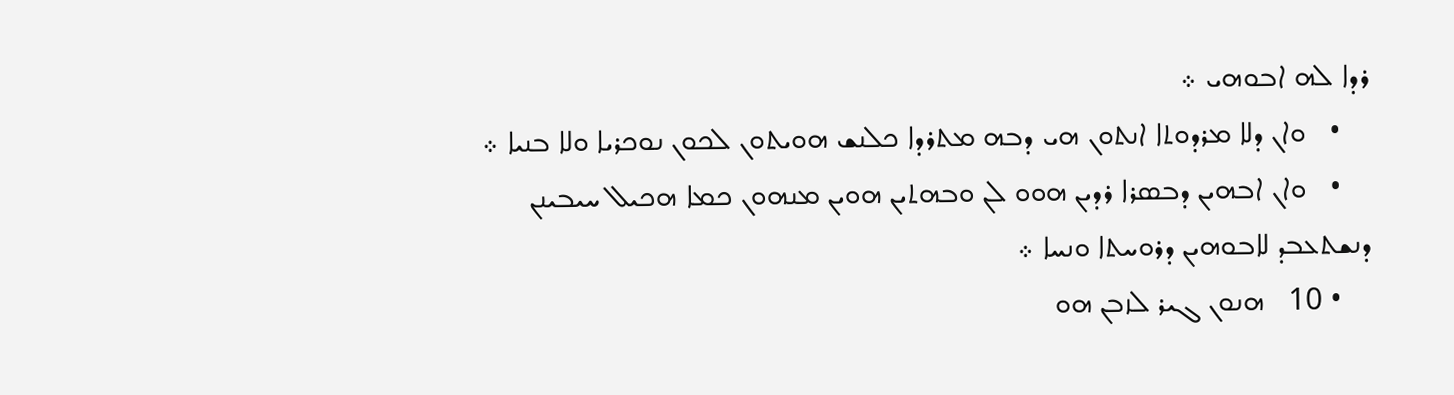ܪܕܐ ܠܗ ܐܒܘܗܝ ܀
    •   ܘܐܢ ܕܠܐ ܡܪܕܘܬܐ ܐܢܬܘܢ ܗܝ ܕܒܗ ܡܬܪܕܐ ܟܠܢܫ ܗܘܝܬܘܢ ܠܟܘܢ ܢܘܟܪܝܐ ܘܠܐ ܒܢܝܐ ܀
    •   ܘܐܢ ܐܒܗܝܢ ܕܒܤܪܐ ܪܕܝܢ ܗܘܘ ܠܢ ܘܒܗܬܝܢ ܗܘܝܢ ܡܢܗܘܢ ܟܡܐ ܗܟܝܠ ܚܝܒܝܢܢ ܕܢܫܬܥܒܕ ܠܐܒܘܗܝܢ ܕܪܘܚܬܐ ܘܢܚܐ ܀
    • 10   ܗܢܘܢ ܓܝܪ ܠܙܒܢ ܗܘ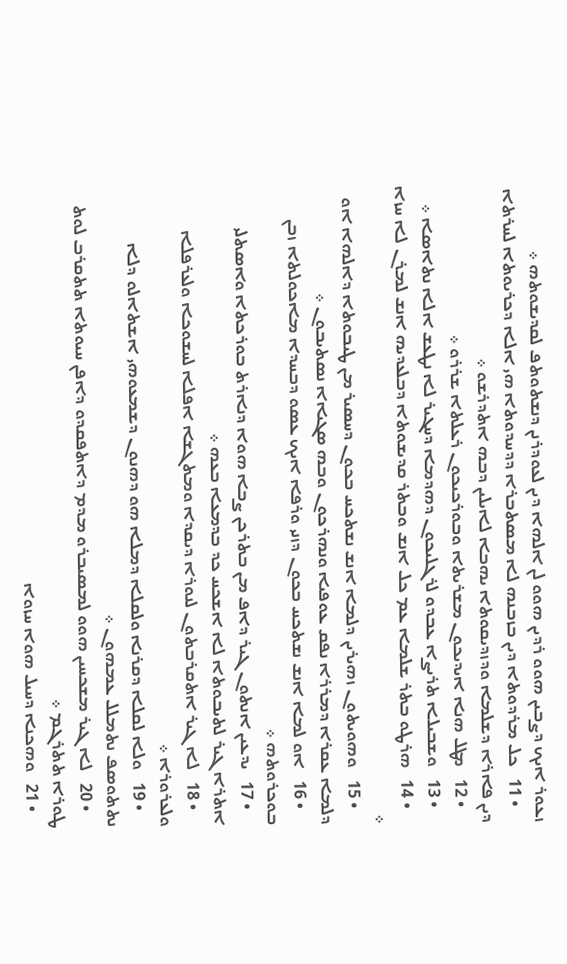ܙܥܘܪ ܐܝܟ ܕܨܒܝܢ ܗܘܘ ܪܕܝܢ ܗܘܘ ܠܢ ܐܠܗܐ ܕܝܢ ܠܥܘܕܪܢܢ ܕܢܫܬܘܬܦ ܠܩܕܝܫܘܬܗ ܀
    • 11   ܟܠ ܡܪܕܘܬܐ ܕܝܢ ܒܙܒܢܗ ܠܐ ܡܤܬܒܪܐ ܕܕܚܕܘܬܐ ܗܝ ܐܠܐ ܕܟܪܝܘܬܐ ܠܚܪܬܐ ܕܝܢ ܦܐܪܐ ܕܫܠܡܐ ܘܕܙܕܝܩܘܬܐ ܝܗܒܐ ܠܐܝܠܝܢ ܕܒܗ ܐܬܕܪܫܘ ܀
    • 12   ܡܛܠ ܗܢܐ ܐܝܕܝܟܘܢ ܡܫܪܝܬܐ ܘܒܘܪܟܝܟܘܢ ܪܥܠܬܐ ܫܪܪܘ ܀
    • 13   ܘܫܒܝܠܐ ܬܪܝܨܐ ܥܒܕܘ ܠܪܓܠܝܟܘܢ ܕܗܕܡܐ ܕܚܓܝܪ ܠܐ ܢܛܥܫ ܐܠܐ ܢܬܐܤܐ ܀
    • 14   ܗܪܛܘ ܒܬܪ ܫܠܡܐ ܥܡ ܟܠ ܐܢܫ ܘܒܬܪ ܩܕܝܫܘܬܐ ܕܒܠܥܕܝܗ ܐܢܫ ܠܡܪܢ ܠܐ ܚܙܐ ܀
    • 15   ܘܗܘܝܬܘܢ ܙܗܝܪܝܢ ܕܠܡܐ ܐܢܫ ܢܫܬܟܚ ܒܟܘܢ ܕܚܤܝܪ ܡܢ ܛܝܒܘܬܐ ܕܐܠܗܐ ܐܘ ܕܠܡܐ ܥܩܪܐ ܕܡܪܪܐ ܢܦܩ ܥܘܦܝܐ ܘܢܗܪܟܘܢ ܘܒܗ ܤܓܝܐܐ ܢܤܬܝܒܘܢ ܀
    • 16   ܐܘ ܠܡܐ ܐܢܫ ܢܫܬܟܚ ܒܟܘܢ ܕܙܢܝ ܘܪܦܐ ܐܝܟ ܥܤܘ ܕܒܚܕܐ ܡܐܟܘܠܬܐ ܙܒܢ ܒܘܟܪܘܬܗ ܀
    • 17   ܝܕܥܝܢ ܐܢܬܘܢ ܓܝܪ ܕܐܦ ܡܢ ܒܬܪܟܢ ܨܒܐ ܗܘܐ ܕܢܐܪܬ ܒܘܪܟܬܐ ܘܐܤܬܠܝ ܐܬܪܐ ܓܝܪ ܠܬܝܒܘܬܐ ܠܐ ܐܫܟܚ ܟܕ ܒܕܡܥܐ ܒܥܗ ܀
    • 18   ܠܐ ܓܝܪ ܐܬܩܪܒܬܘܢ ܠܢܘܪܐ ܕܝܩܕܐ ܘܡܬܓܫܐ ܐܦܠܐ ܠܚܫܘܟܐ ܘܠܥܪܦܠܐ ܘܠܥܪܘܪܐ ܀
    • 19   ܘܠܐ ܠܩܠܐ ܕܩܪܢܐ ܘܠܩܠܐ ܕܡܠܐ ܗܘ ܕܗܢܘܢ ܕܫܡܥܘܗܝ ܐܫܬܐܠܘ ܕܠܐ ܢܬܬܘܤܦ ܢܬܡܠܠ ܥܡܗܘܢ ܀
    • 20   ܠܐ ܓܝܪ ܡܫܟܚܝܢ ܗܘܘ ܠܡܤܝܒܪܘ ܡܕܡ ܕܐܬܦܩܕܘ ܕܐܦܢ ܚܝܘܬܐ ܬܬܩܪܒ ܠܘܬ ܛܘܪܐ ܬܬܪܓܡ ܀
    • 21   ܘܗܟܢܐ ܕܚܝܠ ܗܘܐ ܚܙܘܐ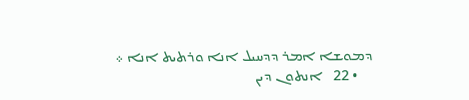ܕܡܘܫܐ ܐܡܪ ܕܕܚܝܠ ܐܢܐ ܘܪܬܝܬ ܐܢܐ ܀
    • 22   ܐܢܬܘܢ ܕܝܢ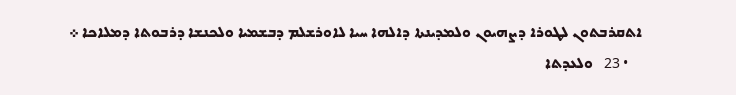ܐܬܩܪܒܬܘܢ ܠܛܘܪܐ ܕܨܗܝܘܢ ܘܠܡܕܝܢܬܐ ܕܐܠܗܐ ܚܝܐ ܠܐܘܪܫܠܡ ܕܒܫܡܝܐ ܘܠܟܢܫܐ ܕܪܒܘܬܐ ܕܡܠܐܟܐ ܀
    • 23   ܘܠܥܕܬܐ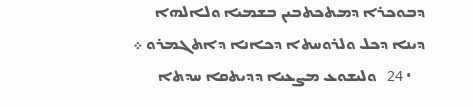ܕܒܘܟܪܐ ܕܡܬܟܬܒܝܢ ܒܫܡܝܐ ܘܠܐܠܗܐ ܕܝܢܐ ܕܟܠ ܘܠܪܘܚܬܐ ܕܟܐܢܐ ܕܐܬܓܡܪܘ ܀
    • 24   ܘܠܝܫܘܥ ܡܨܥܝܐ ܕܕܝܬܩܐ ܚܕܬܐ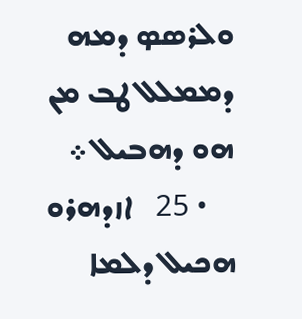ܘܠܪܤܤ ܕܡܗ ܕܡܡܠܠ ܛܒ ܡܢ ܗܘ ܕܗܒܝܠ ܀
    • 25   ܐܙܕܗܪܘ ܗܟܝܠ ܕܠܡܐ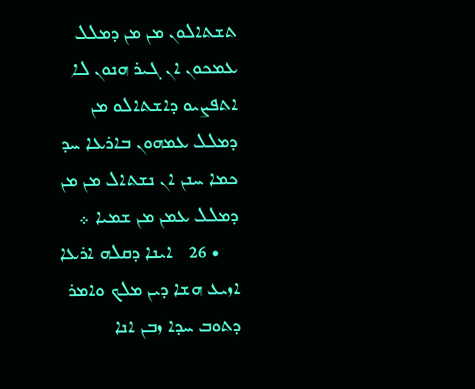ܬܫܬܐܠܘܢ ܡܢ ܡܢ ܕܡܠܠ ܥܡܟܘܢ ܐܢ ܓܝܪ ܗܢܘܢ ܠܐ ܐܬܦܨܝܘ ܕܐܫܬܐܠܘ ܡܢ ܕܡܠܠ ܥܡܗܘܢ ܒܐܪܥܐ ܚܕ ܟܡܐ ܚܢܢ ܐܢ ܢܫܬܐܠ ܡܢ ܡܢ ܕܡܠܠ ܥܡܢ ܡܢ ܫܡܝܐ ܀
    • 26   ܐܝܢܐ ܕܩܠܗ ܐܪܥܐ ܐܙܝܥ ܗܫܐ ܕܝܢ ܡܠܟ ܘܐܡܪ ܕܬܘܒ ܚܕܐ ܙܒܢ ܐܢܐ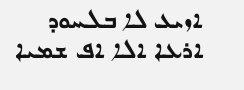ܐܙܝܥ ܠܐ ܒܠܚܘܕ ܐܪܥܐ ܐܠܐ ܐܦ ܫܡܝܐ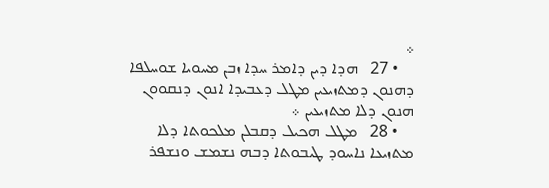܀
    • 27   ܗܕܐ ܕܝܢ ܕܐܡܪ ܚܕܐ ܙܒܢ ܡܚܘܝܐ ܫܘܚܠܦܐ ܕܗܢܘܢ ܕܡܬܙܝܥܝܢ ܡܛܠ ܕܥܒܝܕܐ ܐܢܘܢ ܕܢܩܘܘܢ ܗܢܘܢ ܕܠܐ ܡܬܙܝܥܝܢ ܀
    • 28   ܡܛܠ ܗܟܝܠ ܕܩܒܠܢ ܡܠܟܘܬܐ ܕܠܐ ܡܬܙܝܥܐ ܢܐܚܘܕ ܛܝܒܘܬܐ ܕܒܗ ܢܫܡܫ ܘܢܫܦܪ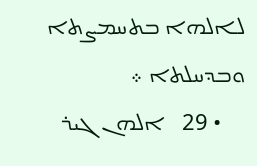ܠܐܠܗܐ ܒܬܚܡܨܬܐ ܘܒܕܚܠܬܐ ܀
    • 29   ܐܠܗܢ ܓܝܪ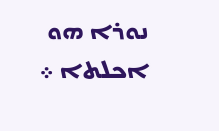ܢܘܪܐ ܗܘ ܐܟܠܬܐ ܀